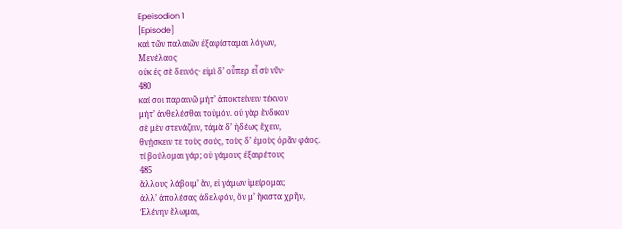Epeisodion 1
[Episode]
καὶ τῶν παλαιῶν ἐξαφίσταμαι λόγων,
Μενέλαος
οὐκ ἐς σὲ δεινός· εἰμὶ δʼ οὗπερ εἶ σὺ νῦν·
480
καί σοι παραινῶ μήτʼ ἀποκτείνειν τέκνον
μήτʼ ἀνθελέσθαι τοὐμόν. οὐ γὰρ ἔνδικον
σὲ μὲν στενάζειν, τἀμὰ δʼ ἡδέως ἔχειν,
θνῄσκειν τε τοὺς σούς, τοὺς δʼ ἐμοὺς ὁρᾶν φάος.
τί βούλομαι γάρ; οὐ γάμους ἐξαιρέτους
485
ἄλλους λάβοιμʼ ἄν, εἰ γάμων ἱμείρομαι;
ἀλλʼ ἀπολέσας ἀδελφόν, ὅν μʼ ἥκιστα χρῆν,
Ἑλένην ἕλωμαι,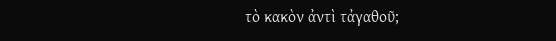τὸ κακὸν ἀντὶ τἀγαθοῦ;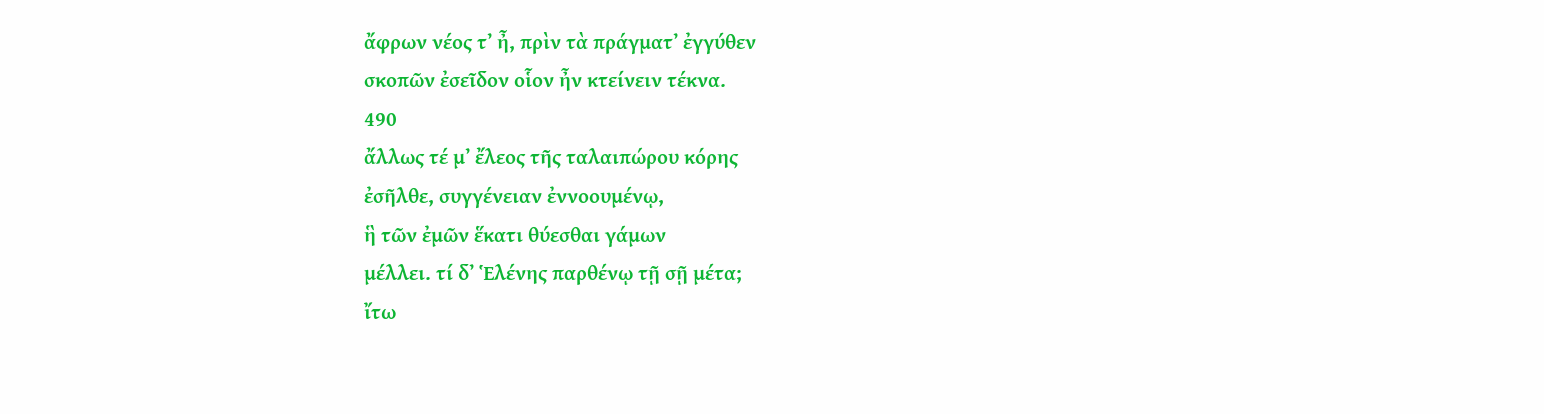ἄφρων νέος τʼ ἦ, πρὶν τὰ πράγματʼ ἐγγύθεν
σκοπῶν ἐσεῖδον οἷον ἦν κτείνειν τέκνα.
490
ἄλλως τέ μʼ ἔλεος τῆς ταλαιπώρου κόρης
ἐσῆλθε, συγγένειαν ἐννοουμένῳ,
ἣ τῶν ἐμῶν ἕκατι θύεσθαι γάμων
μέλλει. τί δʼ Ἑλένης παρθένῳ τῇ σῇ μέτα;
ἴτω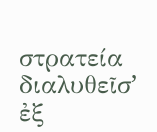στρατεία διαλυθεῖσʼ ἐξ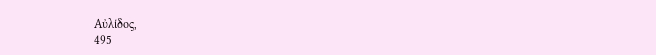Αὐλίδος,
495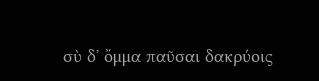σὺ δʼ ὄμμα παῦσαι δακρύοις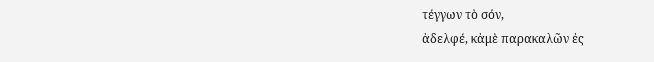τέγγων τὸ σόν,
ἀδελφέ, κἀμὲ παρακαλῶν ἐς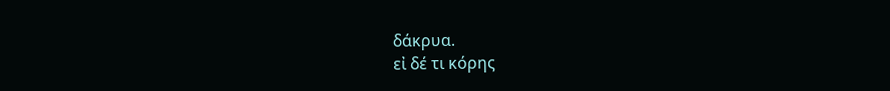δάκρυα.
εἰ δέ τι κόρης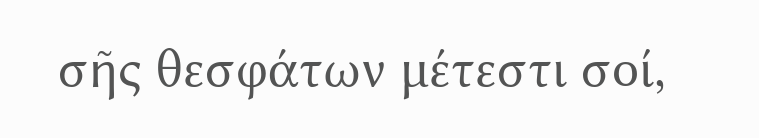σῆς θεσφάτων μέτεστι σοί,